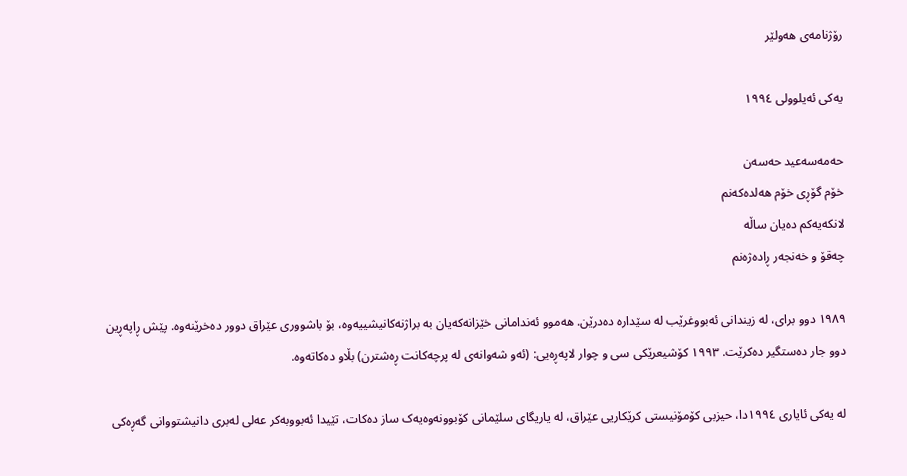رۆژنامەی ھەولێر

یەکی ئەیلوولی ١٩٩٤

حەمەسەعید حەسەن
خۆم گۆڕی خۆم هەلدەکەنم
لانکەیەکم دەیان ساڵە
چەقۆ و خەنجەر ڕادەژەنم

١٩٨٩ دوو برای، لە زیندانی ئەبووغرێب لە سێدارە دەدرێن. هەموو ئەندامانی خێزانەکەیان بە براژنەکانیشییەوە، بۆ باشووری عێراق دوور دەخرێنەوە. پێش ڕاپەڕین دوو جار دەستگیر دەکرێت. ١٩٩٣ کۆشیعرێکی سی و چوار لاپەڕەیی: (ئەو شەوانەی لە پرچەکانت ڕەشترن) بڵاو دەکاتەوە.

لە یەکی ئایاری ١٩٩٤دا، حیزبی کۆمۆنیستی کرێکاریی عێراق، لە یاریگای سلێمانی کۆبوونەوەیەک ساز دەکات، تێیدا ئەبووبەکر عەلی لەبری دانیشتووانی گەڕەکی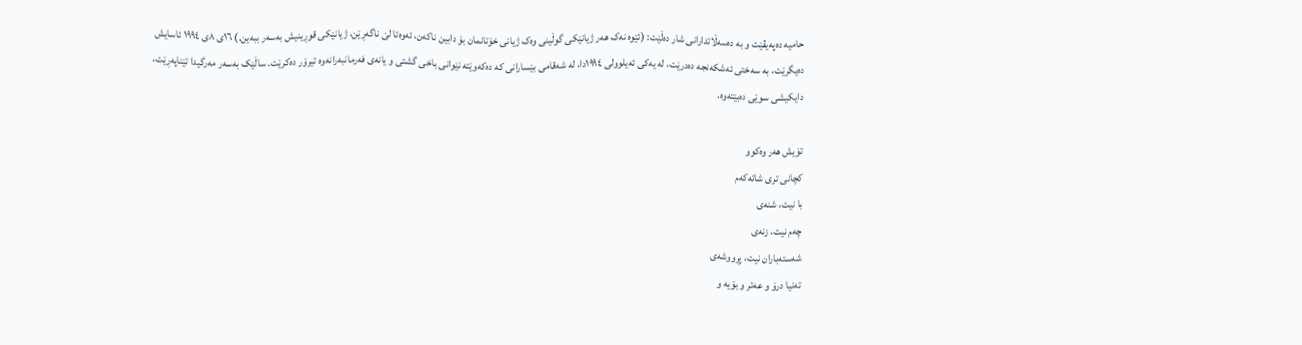حامیە دەپەیڤێت و بە دەسەڵاتدارانی شار دەڵێت: (ئێوە نەک هەر ژیانێکی گوڵینی وەک ژیانی خۆتانمان بۆ دابین ناکەن، ئەوەتا لێ ناگەڕێن، ژیانێکی قوڕینیش بەسەر ببەین.) ١٦ی ٨ی ١٩٩٤ ئاسایش دەیگرێت، بە سەختی ئەشکەنجە دەدرێت، لە یەکی ئەیلوولی ١٩٩٤دا، لە شەقامی بێسارانی کە دەکەوێتە نێوانی باخی گشتی و یانەی فەرمانبەرانەوە تیرۆر دەکرێت. ساڵێک بەسەر مەرگیدا تێناپەڕێت، دایکیشی سوێی دەبێتەوە.

تۆیش هەر وەکوو
کچانی تری شاتەکەم
با نیت، شنەی
چەم نیت، زنەی
شەستەباران نیت، پڕووشەی
تەنیا درۆ و عەتر و بۆیە و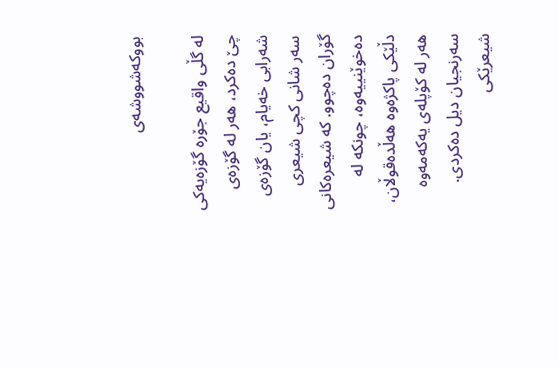بووکەشووشەی

لە گڵی واقیع جۆرە گۆزەیەکی چێ دەکرد، هەر لە گۆزەی شەرابی خەیام، یان گۆزەی سەر شانی کچی شیعری گۆران دەچوو. کە شیعرەکانی دەخوێنییەوە، چونکە لە دڵێکی پاکژەوە هەڵدەقوڵان، هەر لە کۆپلەی یەکەمەوە سەرنجیان دیل دەکردی. شیعرێکی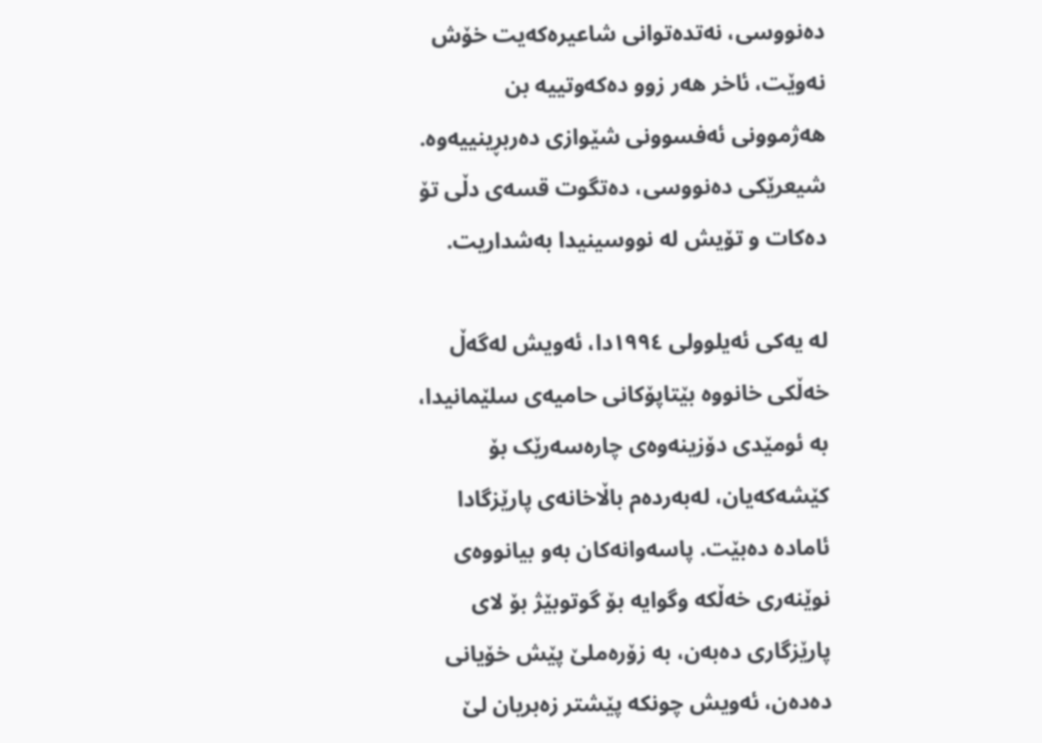دەنووسی، نەتدەتوانی شاعیرەکەیت خۆش نەوێت، ئاخر هەر زوو دەکەوتییە بن هەژموونی ئەفسوونی شێوازی دەربڕینییەوە. شیعرێکی دەنووسی، دەتگوت قسەی دڵی تۆ دەکات و تۆیش لە نووسینیدا بەشداریت.

لە یەکی ئەیلوولی ١٩٩٤دا، ئەویش لەگەڵ خەڵکی خانووە بێتاپۆکانی حامیەی سلێمانیدا، بە ئومێدی دۆزینەوەی چارەسەرێک بۆ کێشەکەیان، لەبەردەم باڵاخانەی پارێزگادا ئامادە دەبێت. پاسەوانەکان بەو بیانووەی نوێنەری خەڵکە وگوایە بۆ گوتوبێژ بۆ لای پارێزگاری دەبەن، بە زۆرەملێ پێش خۆیانی دەدەن، ئەویش چونکە پێشتر زەبریان لێ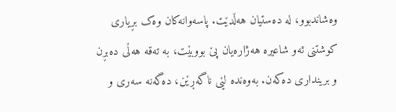وەشاندبوو، لە دەستیان هەڵدێت. پاسەوانەکان وەک بڕیاری کوشتنی ئەو شاعیرە هەژارەیان پێ بووبێت، بە تەقە هەڵی دەبڕن و برینداری دەکەن. بەوەندە لێی ناگەڕێن، دەگەنە سەری و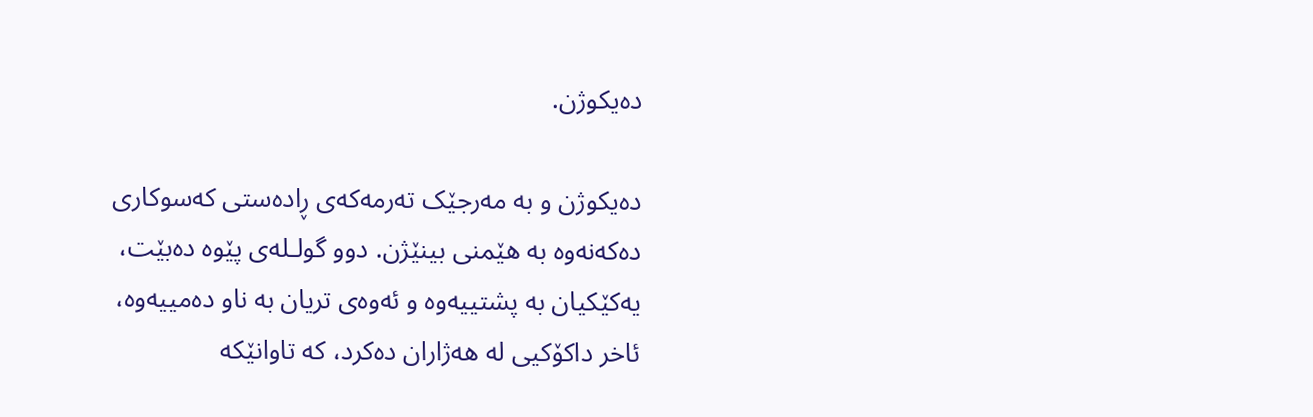دەیکوژن.

دەیکوژن و بە مەرجێک تەرمەکەی ڕادەستی کەسوکاری دەکەنەوە بە هێمنی بینێژن. دوو گولـلەی پێوە دەبێت، یەکێکیان بە پشتییەوە و ئەوەی تریان بە ناو دەمییەوە، ئاخر داکۆکیی لە هەژاران دەکرد، کە تاوانێکە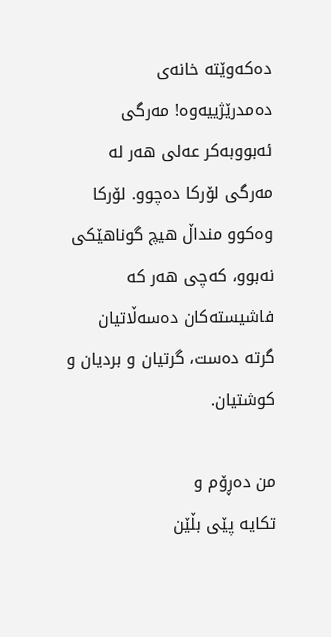دەکەوێتە خانەی دەمدرێژییەوە! مەرگی ئەبووبەکر عەلی هەر لە مەرگی لۆرکا دەچوو. لۆرکا وەکوو منداڵ هیچ گوناهێکی نەبوو، کەچی هەر کە فاشیستەکان دەسەڵاتیان گرتە دەست، گرتیان و بردیان و کوشتیان.

من دەڕۆم و
تکایە پێی بڵێن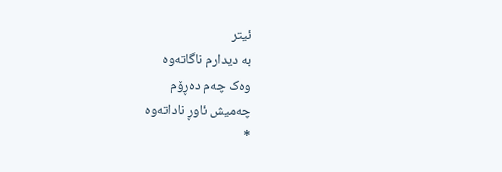ئیتر
بە دیدارم ناگاتەوە
وەک چەم دەڕۆم
چەمیش ئاوڕ ناداتەوە
*